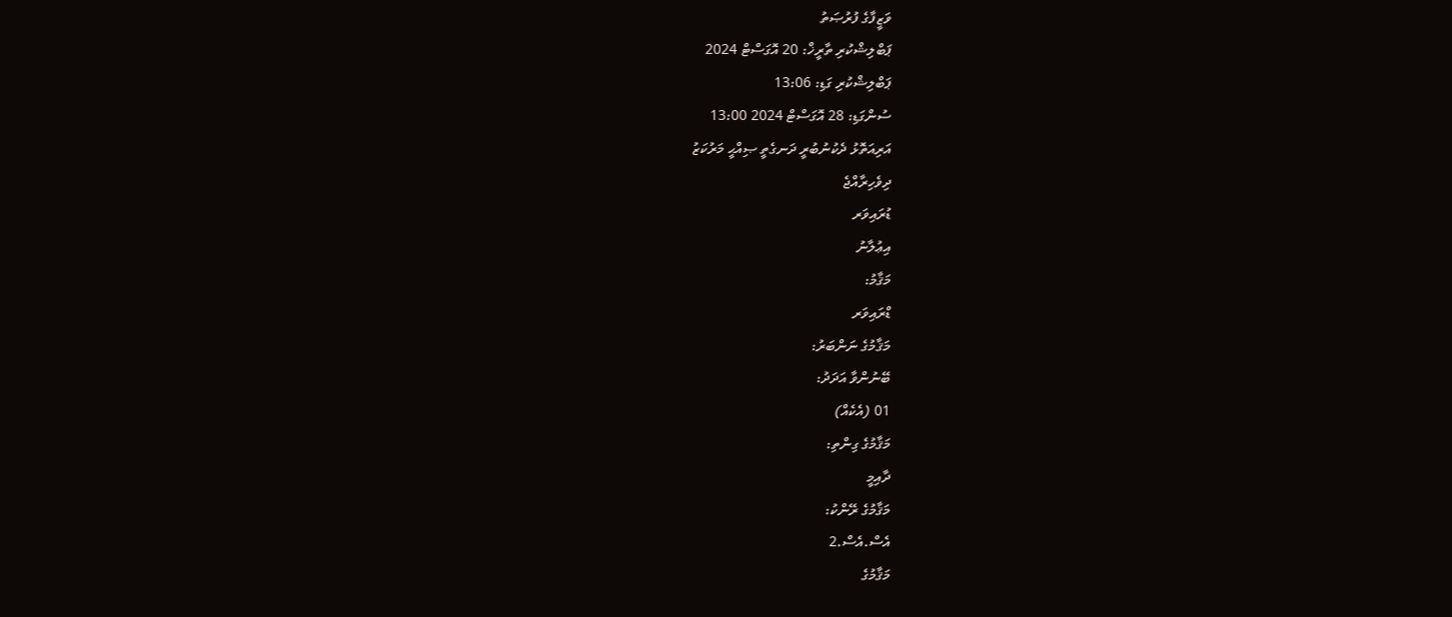ވަޒީފާގެ ފުރުޞަތު
ޕަބްލިޝްކުރި ތާރީޚް: 20 އޮގަސްޓް 2024
ޕަބްލިޝްކުރި ގަޑި: 13:06
ސުންގަޑި: 28 އޮގަސްޓް 2024 13:00
އަރިއަތޮޅު ދެކުނުބުރީ ދަނގެތީ ޞިއްޙީ މަރުކަޒު
ދިވެހިރާއްޖެ
ޑުރައިވަރ
އިޢުލާނު
މަޤާމު:
ޑްރައިވަރ
މަޤާމުގެ ނަންބަރު:
ބޭނުންވާ އަދަދު:
01 (އެކެއް)
މަޤާމުގެ ގިންތި:
ދާއިމީ
މަޤާމުގެ ރޭންކު:
އެސް.އެސް.2
މަޤާމުގެ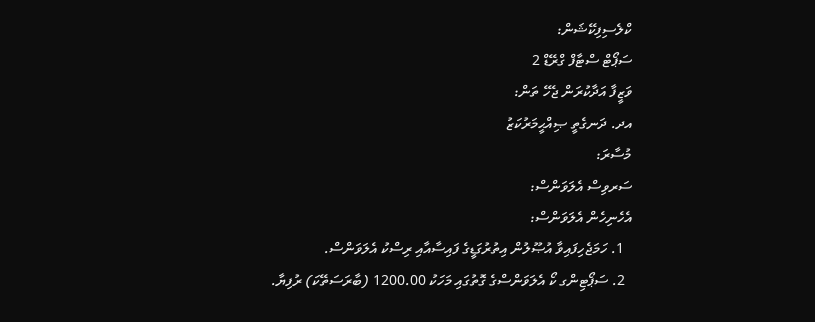ކްލެސިފިކޭޝަން:
ސަޕޯޓް ސްޓާފް ގްރޭޑް 2
ވަޒީފާ އަދާކުރަން ޖެހޭ ތަން:
އދ. ދަނގެތީ ޞިއްޙީމަރުކަޒު
މުސާރަ:
ސަރވިސް އެލަވަންސް:
އެހެނިހެން އެލަވަންސް:
  1. ހަމަޖެހިފައިވާ އުޞޫލުން އިތުރުގަޑީގެ ފައިސާއާއި ރިސްކު އެލަވަންސް.
  2. ސަޕޯޓިންގ ކޯ އެލަވަންސްގެ ގޮތުގައި މަހަކު 1200.00 (ބާރަސަތޭކަ) ރުފިޔާ.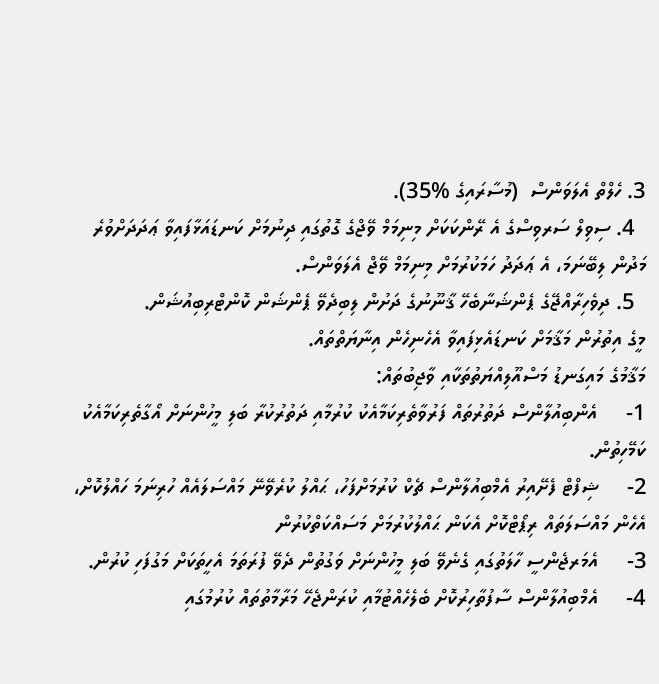3. ހެލްތް އެލަވަންސް  (މުސާރައިގެ %35).
  4. ސިވިލް ސަރވިސްގެ އެ ރޭންކަކަށް މިނިމަމް ވޭޖްގެ ގޮތުގައި ދިނުމަށް ކަނޑައަޅާފައިވާ ޢަދަދަށްވުރެ މަދުން ލިބޭނަމަ، އެ ޢަދަދު ހަމަކުރުމަށް މިނިމަމް ވޭޖް އެލަވަންސް.
  5. ދިވެހިރާއްޖޭގެ ޕެންޝަނާބެހޭ ޤާނޫނުގެ ދަށުން ލިބިދެވޭ ޕެންޝަން ކޮންޓްރިބިއުޝަން.
މީގެ އިތުރުން މަޤާމަށް ކަނޑައެޅިފައިވާ އެހެނިހެން އިނާޔަތްތައް.
މަޤާމުގެ މައިގަނޑު މަސްއޫލިއްޔަތުތަކާއި ވާޖިބުތައް:
1-     އެންބިއުލާންސް ދަތުރުތައް ފަރުވާތެރިކަމާއެކު ކުރުމާއި ދަތުރުކުރާ ބަލި މީހުންނަށް އޯގާތެރިކަމާއެކު ކަމޭހިތުން.
2-     ޝިފްޓް ފެށޭއިރު އެމްބިއުލާންސް ޗެކް ކުރުމަށްފަހު، ޙައްލު ކުރެވޭނޭ މައްސަލައެއް ހުރިނަމަ ހައްލުކޮށް، އެހެން މައްސަލަތައް ރިޕޯޓްކޮށް އެކަން ޙައްލުކުރުމަށް މަސައްކަތްކުރުން
3-     އެމަރޖެންސީ ހާލަތުގައި ގެނެވޭ ބަލި މީހުންނަށް ވަގުތުން ދެވޭ ފުރަތަމަ އެހީތަކަށް މަގުފަހި ކުރުން.
4-     އެމްބިއުލާންސް ސާފުތާހިރުކޮށް ބެލެހެއްޓުމާއި ކުރަންޖެހޭ މަރާމާތުތައް ކުރުމުގައި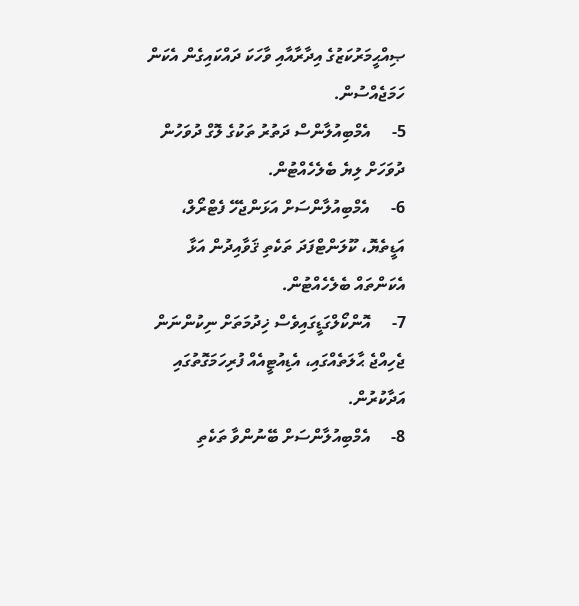ޞިއްޙީމަރުކަޒުގެ އިދާރާއާއި ވާހަކަ ދައްކައިގެން އެކަން ހަމަޖެއްސުން.
5-     އެމްބިއުލާންސް ދަތުރު ތަކުގެ ލޮގް ދުވަހުން ދުވަހަށް ލިޔެ ބެލެހެއްޓުން.
6-     އެމްބިއުލާންސަށް އަޅަންޖެހޭ ފެޓްރޯލް، އަޑީތެޔޮ، ކޫލަންޓްފަދަ ތަކެތި ޤަވާއިދުން އަޅާ އެކަންތައް ބެލެހެއްޓުން.
7-     އޮންކޯލްގަޑީގައިވެސް ޚިދުމަތަށް ނިކުންނަން ޖެހިއްޖެ ޙާލަތެއްގައި، އެޑިއުޓީއެއް ފުރިހަމަގޮތުގައި އަދާކުރުން.
8-     އެމްބިއުލާންސަށް ބޭނުންވާ ތަކެތި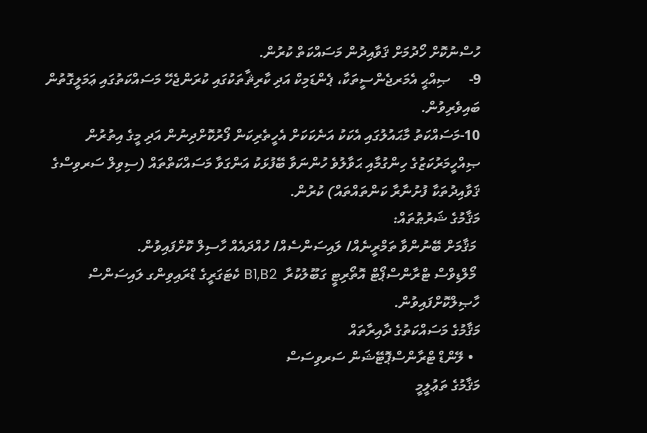ހުސްނުކޮށް ހޯދުމަށް ޤަވާއިދުން މަސައްކަތް ކުރުން.
9-     ޞިއްޙީ އެމަރޖެންސީތަކާ، ޕެންޑަމިކް އަދި ކާރިޘާތަކުގައި ކުރަންޖެހޭ މަސައްކަތުގައި ޢަމަލީގޮތުން ބައިވެރިވުން.
10-މަސައްކަތު މާޙައުލުގައި އެކަކު އަނެކަކަށް އެހީތެރިކަން ފޯރުކޮށްދިނުން އަދި މީގެ އިތުރުން ޞިއްހީމަރުކަޒުގެ ހިންގުމާއި ޙަވާލުވެ ހުންނަވާ ބޭފުޅަކު އަންގަވާ މަސައްކަތްތައް (ސިވިލް ސަރވިސްގެ ޤަވާއިދުތަކާ ފުށުނާރާ ކަންތައްތައް) ކުރުން.
މަޤާމުގެ ޝަރުޠުތައް:
 މަޤާމަށް ބޭނުންވާ ތަމްރީނެއް/ ލައިސަންސެއް/ ހުއްދައެއް ހާސިލް ކޮށްފައިވުން.
 މޯލްޑިވްސް ޓްރާންސްޕޯޓް އޮތޯރިޓީ ގަބޫލުކުރާ  B1,B2 ކެޓަގަރީގެ ޑްރައިވިންގ ލައިސަންސް ހާޞިލްކޮށްފައިވުން.
މަޤާމުގެ މަސައްކަތުގެ ދާއިރާތައް
  • ލޭންޑް ޓްރާންސްޕޮޓޭޝަން ސަރވިސަސް
މަޤާމުގެ ތަޢުލީމީ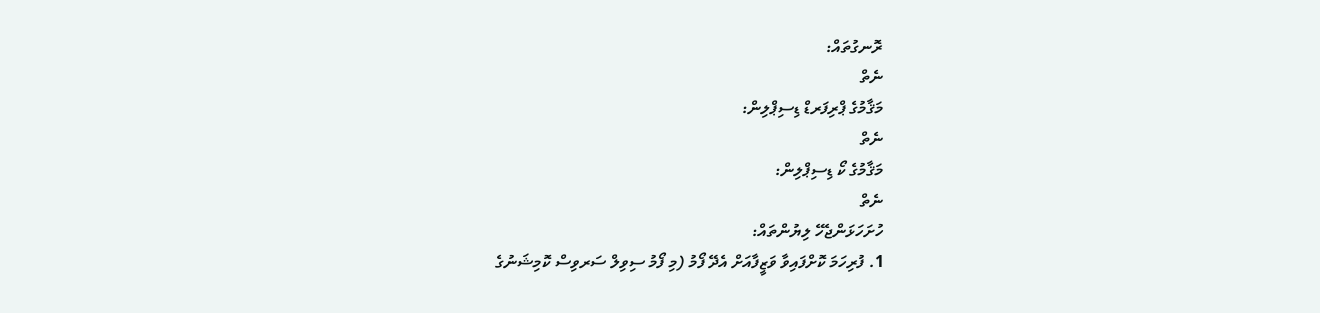ރޮނގުތައް:
ނެތް
މަޤާމުގެ ޕްރިފަރޑް ޑިސިޕްލިން:
ނެތް
މަޤާމުގެ ކޯ ޑިސިޕްލިން:
ނެތް
ހުށަހަޅަންޖެހޭ ލިޔުންތައް:
1. ފުރިހަމަ ކޮށްފައިވާ ވަޒީފާއަށް އެދޭ ފޯމު (މި ފޯމު ސިވިލް ސަރވިސް ކޮމިޝަނުގެ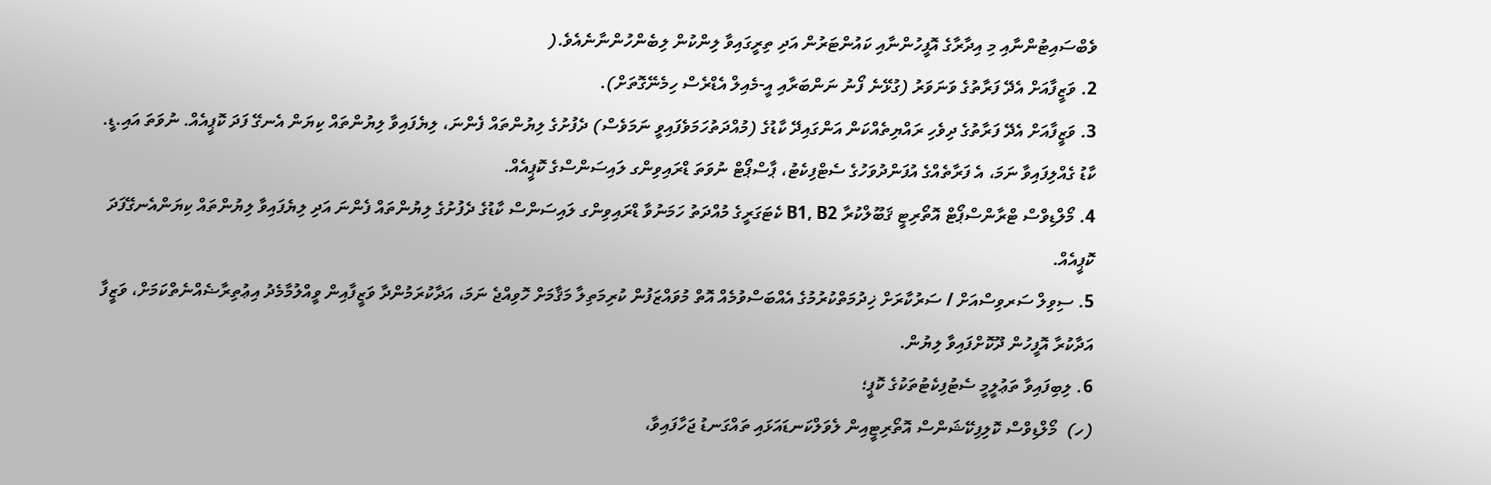ވެބްސައިޓުންނާއި މި އިދާރާގެ އޮފީހުންނާއި ކައުންޓަރުން އަދި ތިރީގައިވާ ލިންކުން ލިބެންހުންނާނެއެވެ.(
2. ވަޒީފާއަށް އެދޭ ފަރާތުގެ ވަނަވަރު (ގުޅޭނެ ފޯނު ނަންބަރާއި އީ-މެއިލް އެޑްރެސް ހިމެނޭގޮތަށް).
3. ވަޒީފާއަށް އެދޭ ފަރާތުގެ ދިވެހި ރައްޔިތެއްކަން އަންގައިދޭ ކާޑުގެ (މުއްދަތުހަމަވެފައިވީ ނަމަވެސް) ދެފުށުގެ ލިޔުންތައް ފެންނަ، ލިޔެފައިވާ ލިޔުންތައް ކިޔަން އެނގޭ ފަދަ ކޮޕީއެއް. ނުވަތަ އައި.ޑީ. ކާޑު ގެއްލިފައިވާ ނަމަ، އެ ފަރާތެއްގެ އުފަންދުވަހުގެ ސެޓްފިކެޓު، ޕާސްޕޯޓް ނުވަތަ ޑްރައިވިންގ ލައިސަންސްގެ ކޮޕީއެއް.
4. މޯލްޑިވްސް ޓްރާންސްޕޯޓް އޮތޯރިޓީ ޤަބޫލްކުރާ B1, B2 ކެޓަގަރީގެ މުއްދަތު ހަމަނުވާ ޑްރައިވިންގ ލައިސަންސް ކާޑުގެ ދެފުށުގެ ލިޔުންތައް ފެންނަ އަދި ލިޔެފައިވާ ލިޔުންތައް ކިޔަންއެނގޭފަދަ ކޮޕީއެއް.
5. ސިވިލް ސަރވިސްއަށް / ސަރުކާރަށް ޚިދުމަތްކުރުމުގެ އެއްބަސްވުމެއް އޮތް މުވައްޒަފުން ކުރިމަތިލާ މަޤާމަށް ހޮވިއްޖެ ނަމަ، އަދާކުރަމުންދާ ވަޒީފާއިން ވީއްލުމާމެދު އިޢުތިރާޟެއްނެތްކަމަށް، ވަޒީފާ އަދާކުރާ އޮފީހުން ދޫކޮށްފައިވާ ލިޔުން.
6. ލިބިފައިވާ ތަޢުލީމީ ސެޓުފިކެޓުތަކުގެ ކޮޕީ؛
(ހ)  މޯލްޑިވްސް ކޮލިފިކޭޝަންސް އޮތޯރިޓީއިން ލެވަލްކަނޑައަޅައި ތައްގަނޑު ޖަހާފައިވާ،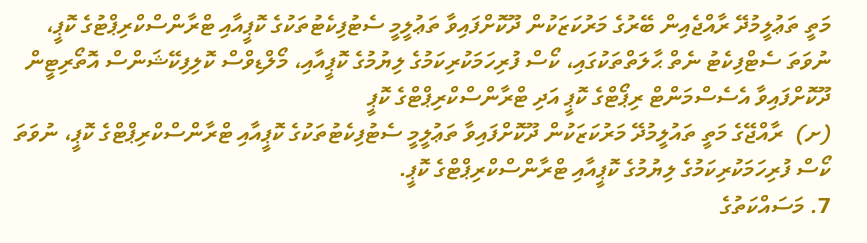މަތީ ތަޢުލީމުދޭ ރާއްޖެއިން ބޭރުގެ މަރުކަޒަކުން ދޫކޮށްފައިވާ ތަޢުލީމީ ސެޓުފިކެޓުތަކުގެ ކޮޕީއާއި ޓްރާންސްކްރިޕްޓުގެ ކޮޕީ، ނުވަތަ ސެޓްފިކެޓު ނެތް ޙާލަތްތަކުގައި، ކޯސް ފުރިހަމަކުރިކަމުގެ ލިޔުމުގެ ކޮޕީއާއި، މޯލްޑިވްސް ކޮލިފިކޭޝަންސް އޮތޯރިޓީން ދޫކޮށްފައިވާ އެސެސްމަންޓް ރިޕޯޓްގެ ކޮޕީ އަދި ޓްރާންސްކްރިޕްޓްގެ ކޮޕީ
(ށ)  ރާއްޖޭގެ މަތީ ތައުލީމުދޭ މަރުކަޒަކުން ދޫކޮށްފައިވާ ތަޢުލީމީ ސެޓުފިކެޓުތަކުގެ ކޮޕީއާއި ޓްރާންސްކްރިޕްޓްގެ ކޮޕީ، ނުވަތަ ކޯސް ފުރިހަމަކުރިކަމުގެ ލިޔުމުގެ ކޮޕީއާއި ޓްރާންސްކްރިޕްޓްގެ ކޮޕީ.
7. މަސައްކަތުގެ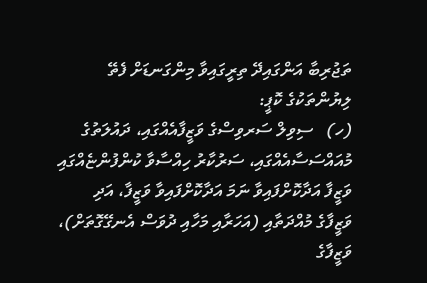ތަޖުރިބާ އަންގައިދޭ ތިރީގައިވާ މިންގަނޑަށް ފެތޭ ލިޔުންތަކުގެ ކޮޕީ:
(ހ)   ސިވިލް ސަރވިސްގެ ވަޒީފާއެއްގައި، ދައުލަތުގެ މުއައްސަސާއެއްގައި، ސަރުކާރު ހިއްސާވާ ކުންފުންޏެއްގައި ވަޒީފާ އަދާކޮށްފައިވާ ނަމަ އަދާކޮށްފައިވާ ވަޒީފާ، އަދި ވަޒީފާގެ މުއްދަތާއި (އަހަރާއި މަހާއި ދުވަސް އެނގޭގޮތަށް)، ވަޒީފާގެ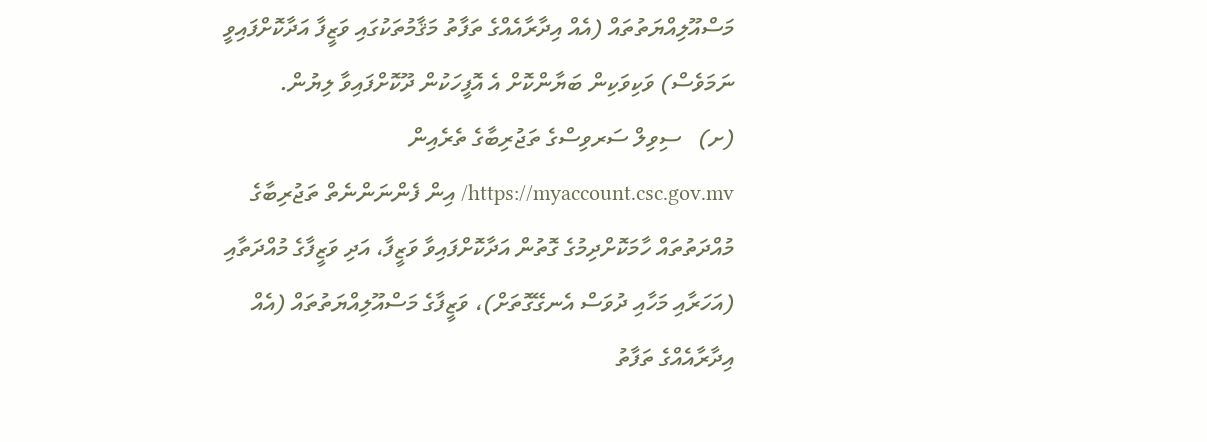މަސްއޫލިއްޔަތުތައް (އެއް އިދާރާއެއްގެ ތަފާތު މަޤާމުތަކުގައި ވަޒީފާ އަދާކޮށްފައިވީ ނަމަވެސް) ވަކިވަކިން ބަޔާންކޮށް އެ އޮފީހަކުން ދޫކޮށްފައިވާ ލިޔުން.
(ށ)   ސިވިލް ސަރވިސްގެ ތަޖުރިބާގެ ތެރެއިން https://myaccount.csc.gov.mv/ އިން ފެންނަންނެތް ތަޖުރިބާގެ މުއްދަތުތައް ހާމަކޮށްދިމުގެ ގޮތުން އަދާކޮށްފައިވާ ވަޒީފާ، އަދި ވަޒީފާގެ މުއްދަތާއި (އަހަރާއި މަހާއި ދުވަސް އެނގޭގޮތަށް)، ވަޒީފާގެ މަސްއޫލިއްޔަތުތައް (އެއް އިދާރާއެއްގެ ތަފާތު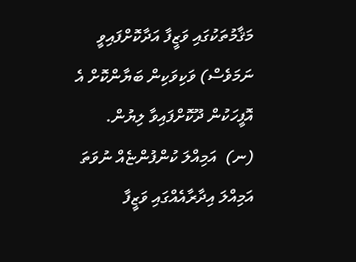މަޤާމުތަކުގައި ވަޒީފާ އަދާކޮށްފައިވީ ނަމަވެސް) ވަކިވަކިން ބަޔާންކޮށް އެ އޮފީހަކުން ދޫކޮށްފައިވާ ލިޔުން.
(ނ)  އަމިއްލަ ކުންފުންޏެއް ނުވަތަ އަމިއްލަ އިދާރާއެއްގައި ވަޒީފާ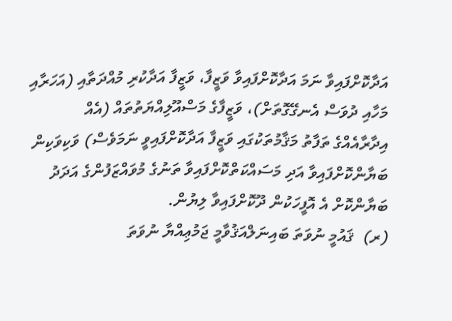އަދާކޮށްފައިވާ ނަމަ އަދާކޮށްފައިވާ ވަޒީފާ، ވަޒީފާ އަދާކުރި މުއްދަތާއި (އަހަރާއި މަހާއި ދުވަސް އެނގޭގޮތަށް)، ވަޒީފާގެ މަސްއޫލިއްޔަތުތައް (އެއް އިދާރާއެއްގެ ތަފާތު މަޤާމުތަކުގައި ވަޒީފާ އަދާކޮށްފައިވީ ނަމަވެސް) ވަކިވަކިން ބަޔާންކޮށްފައިވާ އަދި މަސައްކަތްކޮށްފައިވާ ތަނުގެ މުވައްޒަފުންގެ އަދަދު ބަޔާންކޮށް އެ އޮފީހަކުން ދޫކޮށްފައިވާ ލިޔުން.
(ރ)  ޤައުމީ ނުވަތަ ބައިނަލްއަޤުވާމީ ޖަމުޢިއްޔާ ނުވަތަ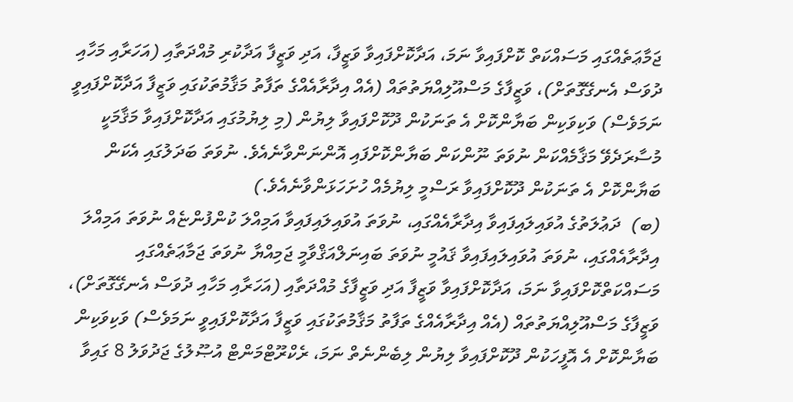ޖަމާޢަތެއްގައި މަސައްކަތް ކޮށްފައިވާ ނަމަ، އަދާކޮށްފައިވާ ވަޒީފާ، އަދި ވަޒީފާ އަދާކުރި މުއްދަތާއި (އަހަރާއި މަހާއި ދުވަސް އެނގޭގޮތަށް)، ވަޒީފާގެ މަސްއޫލިއްޔަތުތައް (އެއް އިދާރާއެއްގެ ތަފާތު މަޤާމުތަކުގައި ވަޒީފާ އަދާކޮށްފައިވީ ނަމަވެސް) ވަކިވަކިން ބަޔާންކޮށް އެ ތަނަކުން ދޫކޮށްފައިވާ ލިޔުން (މި ލިޔުމުގައި އަދާކޮށްފައިވާ މަޤާމަކީ މުސާރަދެވޭ މަޤާމެއްކަން ނުވަތަ ނޫންކަން ބަޔާންކޮށްފައި އޮންނަންވާނެއެވެ. ނުވަތަ ބަދަލުގައި އެކަން ބަޔާންކޮށް އެ ތަނަކުން ދޫކޮށްފައިވާ ރަސްމީ ލިޔުމެއް ހުށަހަޅަންވާނެއެވެ.)
(ބ)  ދަޢުލަތުގެ އުވައިލައިފައިވާ އިދާރާއެއްގައި، ނުވަތަ އުވައިލައިފައިވާ އަމިއްލަ ކުންފުންޏެއް ނުވަތަ އަމިއްލަ އިދާރާއެއްގައި، ނުވަތަ އުވައިލައިފައިވާ ޤައުމީ ނުވަތަ ބައިނަލްއަޤްވާމީ ޖަމިއްޔާ ނުވަތަ ޖަމާޢަތެއްގައި މަސައްކަތްކޮށްފައިވާ ނަމަ، އަދާކޮށްފައިވާ ވަޒީފާ އަދި ވަޒީފާގެ މުއްދަތާއި (އަހަރާއި މަހާއި ދުވަސް އެނގޭގޮތަށް)، ވަޒީފާގެ މަސްއޫލިއްޔަތުތައް (އެއް އިދާރާއެއްގެ ތަފާތު މަޤާމުތަކުގައި ވަޒީފާ އަދާކޮށްފައިވީ ނަމަވެސް) ވަކިވަކިން ބަޔާންކޮށް އެ އޮފީހަކުން ދޫކޮށްފައިވާ ލިޔުން ލިބެންނެތް ނަމަ، ރެކްރޫޓްމަންޓް އުޞޫލުގެ ޖަދުވަލު 8 ގައިވާ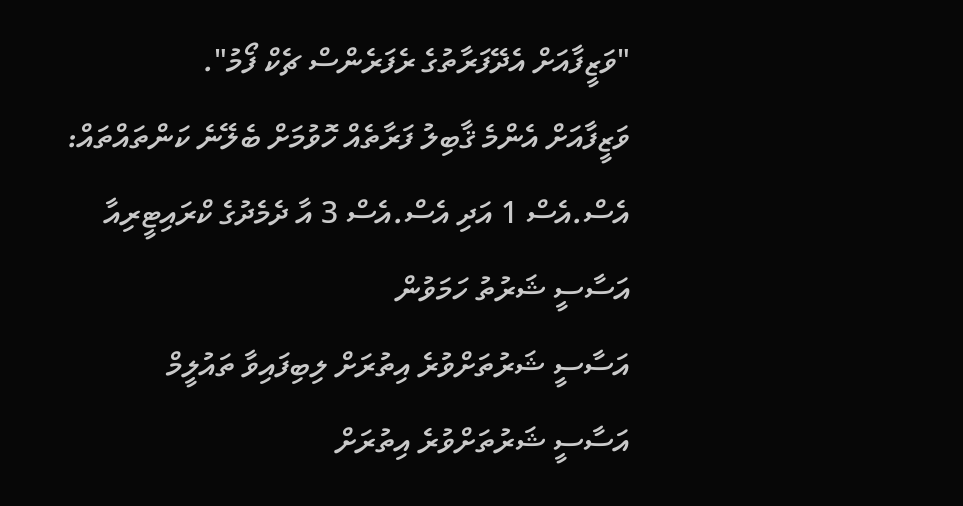"ވަޒީފާއަށް އެދޭފަރާތުގެ ރެފަރެންސް ޗެކް ފޯމު".
ވަޒީފާއަށް އެންމެ ޤާބިލު ފަރާތެއް ހޮވުމަށް ބެލޭނެ ކަންތައްތައް:
އެސް.އެސް 1 އަދި އެސް.އެސް 3 އާ ދެމެދުގެ ކްރައިޓީރިއާ
އަސާސީ ޝަރުތު ހަމަވުން
އަސާސީ ޝަރުތަށްވުރެ އިތުރަށް ލިބިފައިވާ ތައުލީމް
އަސާސީ ޝަރުތަށްވުރެ އިތުރަށް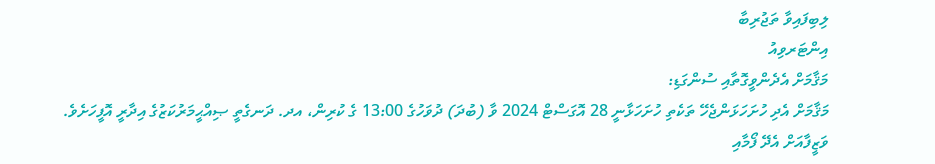ލިބިފައިވާ ތަޖުރިބާ
އިންޓަރވިއު
މަޤާމަށް އެދެންވީގޮތާއި ސުންގަޑި:
މަޤާމަށް އެދި ހުށަހަޅަންޖެހޭ ތަކެތި ހުށަހަޅާނީ 28 އޮގަސްޓް 2024 ވާ (ބުދަ) ދުވަހުގެ 13:00 ގެ ކުރިން، އދ. ދަނގެތީ ޞިއްޙީމަރުކަޒުގެ އިދާރީ އޮފީހަށެވެ. ވަޒީފާއަށް އެދޭ ފޯމާއި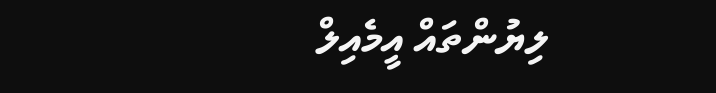ލިޔުންތައް އީމެއިލް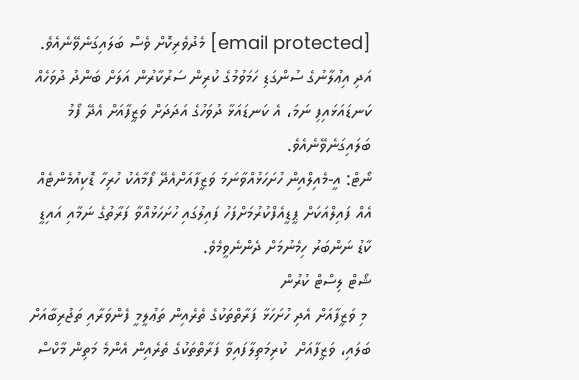[email protected] މެދުވެރިކޮށް ވެސް ބަލައިގަނެވޭނެއެވެ.
އަދި އިޢުލާނުގެ ސުންގަޑި ހަމަވުމުގެ ކުރިން ސަރުކާރުން އަލަށް ބަންދު ދުވަހެއް ކަނޑައަޅައިފި ނަމަ، އެ ކަނޑައަޅާ ދުވަހުގެ އަދަދަށް ވަޒީފާއަށް އެދޭ ފޯމު ބަލައިގަނެވޭނެއެވެ.
ނޯޓް: އީ-މެއިލްއިން ހުށަހަޅުއްވާނަމަ ވަޒީފާއަށްއެދޭ ފޯމާއެކު ހުރިހާ ޑޮކިއުމެންޓެއް އެއް ފައިލްއަކަށް ޕީޑީއެފްކުރުމަށްފަހު ފައިލުގައި ހުށަހަޅުއްވާ ފަރާތުގެ ނަމާއި އައިޑީ ކާޑު ނަންބަރު ހިމެނުމަށް ދެންނެވީމެވެ.
ޝޯޓް ލިސްޓް ކުރުން
 މި ވަޒީފާއަށް އެދި ހުށަހަޅާ ފަރާތްތަކުގެ ތެރެއިން ތަޢުލީމީ ފެންވަރާއި ތަޖުރިބާއަށް ބަލައި، ވަޒީފާއަށް  ކުރިމަތިލާފައިވާ ފަރާތްތަކުގެ ތެރެއިން އެންމެ މަތިން މާކްސް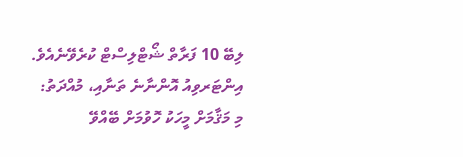ލިބޭ 10 ފަރާތް ޝޯޓްލިސްޓް ކުރެވޭނެއެވެ.
އިންޓަރވިއު އޮންނާނެ ތަނާއި، މުއްދަތު:
މި މަޤާމަށް މީހަކު ހޮވުމަށް ބޭއްވޭ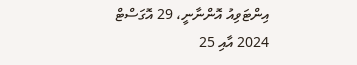އިންޓަވިއު އޮންނާނީ، 29 އޮގަސްޓް 2024 އާއި 25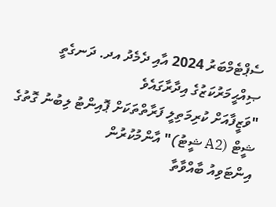ސެޕްޓެމްބަރު 2024 އާއި ދެމެދު އދ. ދަނގެތީ ޞިއްޙީމަރުކަޒުގެ އިދާރާގައެވެ
"ވަޒީފާއަށް ކުރިމަތިލީ ފަރާތްތަކަށް ޕޮއިންޓު ލިބުނު ގޮތުގެ ޝީޓް (A2 ޝީޓު)" އާންމުކުރުން
އިންޓަވިއު ބާއްވާތާ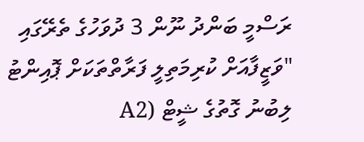ރަސްމީ ބަންދު ނޫން 3 ދުވަހުގެ ތެރޭގައި "ވަޒީފާއަށް ކުރިމަތިލީ ފަރާތްތަކަށް ޕޮއިންޓު ލިބުނު ގޮތުގެ ޝީޓް (A2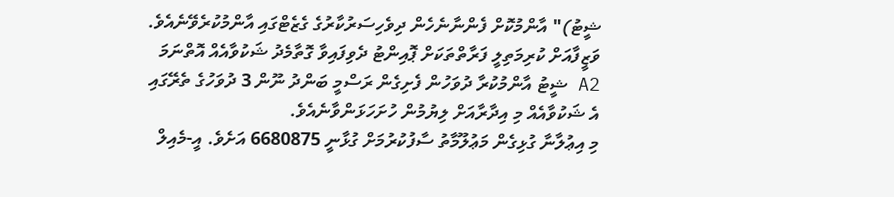ޝީޓު)" އާންމުކޮށް ފެންނާނެހެން ދިވެހިސަރުކާރުގެ ގެޒެޓްގައި އާންމުކުރެވޭނެއެވެ. ވަޒީފާއަށް ކުރިމަތިލީ ފަރާތްތަކަށް ޕޮއިންޓު ދެވިފައިވާ ގޮތާމެދު ޝަކުވާއެއް އޮތްނަމަ A2 ޝީޓު އާންމުކުރާ ދުވަހުން ފެށިގެން ރަސްމީ ބަންދު ނޫން 3 ދުވަހުގެ ތެރޭގައި އެ ޝަކުވާއެއް މި އިދާރާއަށް ލިޔުމުން ހުށަހަޅަންވާނެއެވެ.
މި އިޢުލާނާ ގުޅިގެން މަޢުލޫމާތު ސާފުކުރުމަށް ގުޅާނީ 6680875 އަށެވެ. އީ-މެއިލް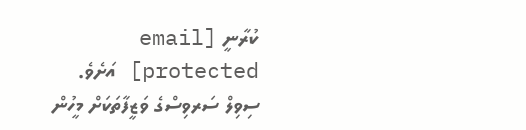ކުރާނީ [email protected] އަށެވެ.
ސިވިލް ސަރވިސްގެ ވަޒީފާތަކަށް މީހުން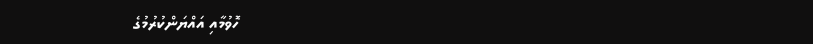ހޮވުމާއި އައްޔަންކުރުމުގެ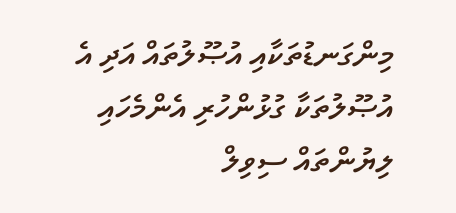މިންގަނޑުތަކާއި އުޞޫލުތައް އަދި އެ އުޞޫލުތަކާ ގުޅުންހުރި އެންމެހައި ލިޔުންތައް ސިވިލް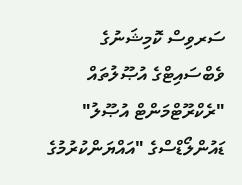ސަރވިސް ކޮމިޝަނުގެ ވެބްސައިޓްގެ އުޞޫލުތައް "ރެކްރޫޓްމަންޓް އުޞޫލު"  ޑައުންލޯޑްސްގެ "އައްޔަންކުރުމުގެ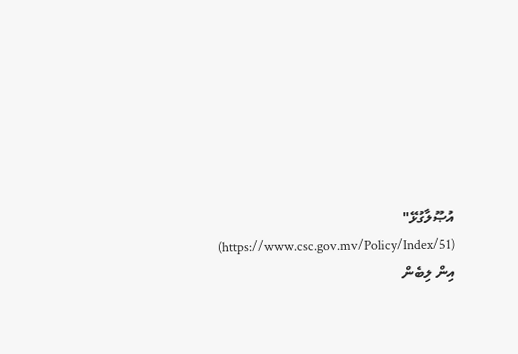އުޞޫލާގުޅޭ" (https://www.csc.gov.mv/Policy/Index/51) އިން ލިބެން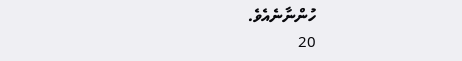ހުންނާނެއެވެ.
20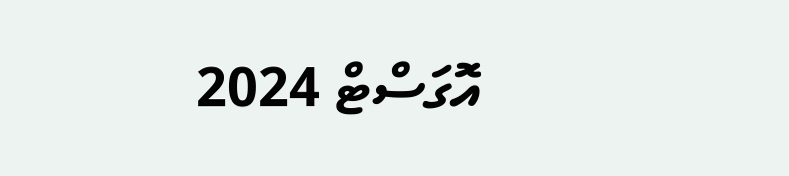އޮގަސްޓް 2024